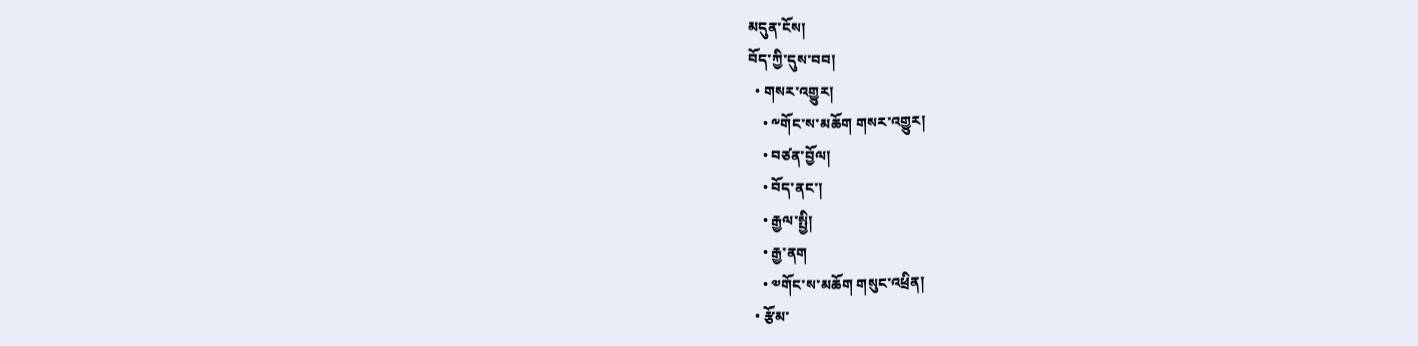མདུན་ངོས།
བོད་ཀྱི་དུས་བབ།
  • གསར་འགྱུར།
    • ༸གོང་ས་མཆོག གསར་འགྱུར།
    • བཙན་བྱོལ།
    • བོད་ནང་།
    • རྒྱལ་སྤྱི།
    • རྒྱ་ནག
    • ༧གོང་ས་མཆོག གསུང་འཕྲིན།
  • རྩོམ་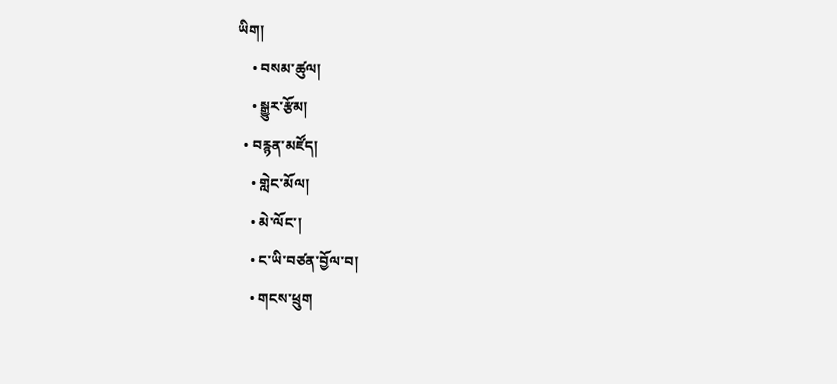ཡིག།
    • བསམ་ཚུལ།
    • སྒྱུར་རྩོམ།
  • བརྙན་མཛོད།
    • གླེང་མོལ།
    • མེ་ལོང་།
    • ང་ཡི་བཙན་བྱོལ་བ།
    • གངས་ཕྲུག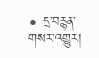• དྲ་བརྙན་གསར་འགྱུར།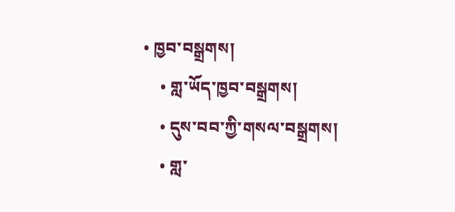• ཁྱབ་བསྒྲགས།
    • གླ་ཡོད་ཁྱབ་བསྒྲགས།
    • དུས་བབ་ཀྱི་གསལ་བསྒྲགས།
    • གླ་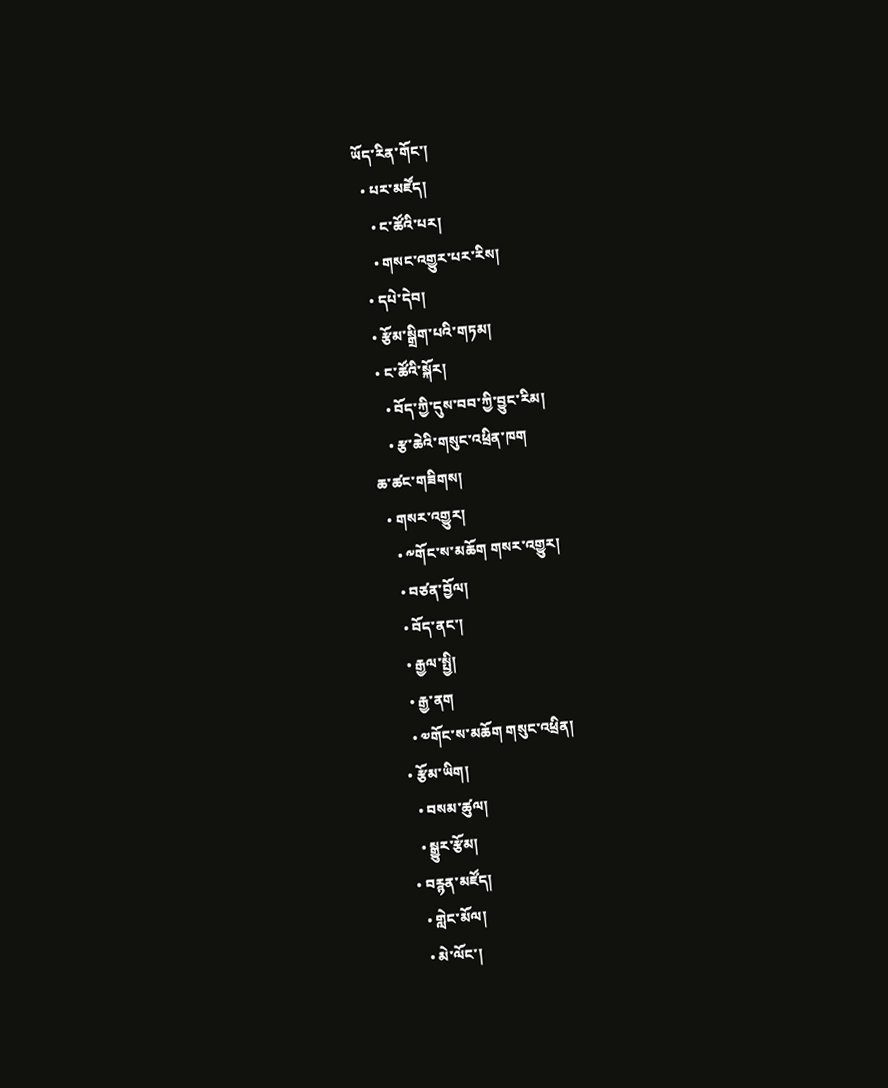ཡོད་རིན་གོང་།
  • པར་མཛོད།
    • ང་ཚོའི་པར།
    • གསང་འགྱུར་པར་རིས།
  • དཔེ་དེབ།
  • རྩོམ་སྒྲིག་པའི་གཏམ།
  • ང་ཚོའི་སྐོར།
    • བོད་ཀྱི་དུས་བབ་ཀྱི་བྱུང་རིམ།
    • རྩ་ཆེའི་གསུང་འཕྲིན་ཁག
ཆ་ཚང་གཟིགས།
  • གསར་འགྱུར།
    • ༸གོང་ས་མཆོག གསར་འགྱུར།
    • བཙན་བྱོལ།
    • བོད་ནང་།
    • རྒྱལ་སྤྱི།
    • རྒྱ་ནག
    • ༧གོང་ས་མཆོག གསུང་འཕྲིན།
  • རྩོམ་ཡིག།
    • བསམ་ཚུལ།
    • སྒྱུར་རྩོམ།
  • བརྙན་མཛོད།
    • གླེང་མོལ།
    • མེ་ལོང་།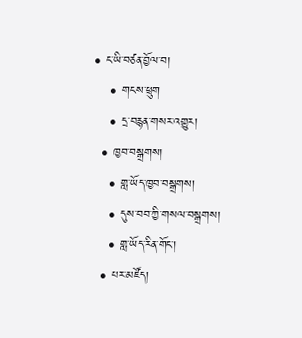• ང་ཡི་བཙན་བྱོལ་བ།
    • གངས་ཕྲུག
    • དྲ་བརྙན་གསར་འགྱུར།
  • ཁྱབ་བསྒྲགས།
    • གླ་ཡོད་ཁྱབ་བསྒྲགས།
    • དུས་བབ་ཀྱི་གསལ་བསྒྲགས།
    • གླ་ཡོད་རིན་གོང་།
  • པར་མཛོད།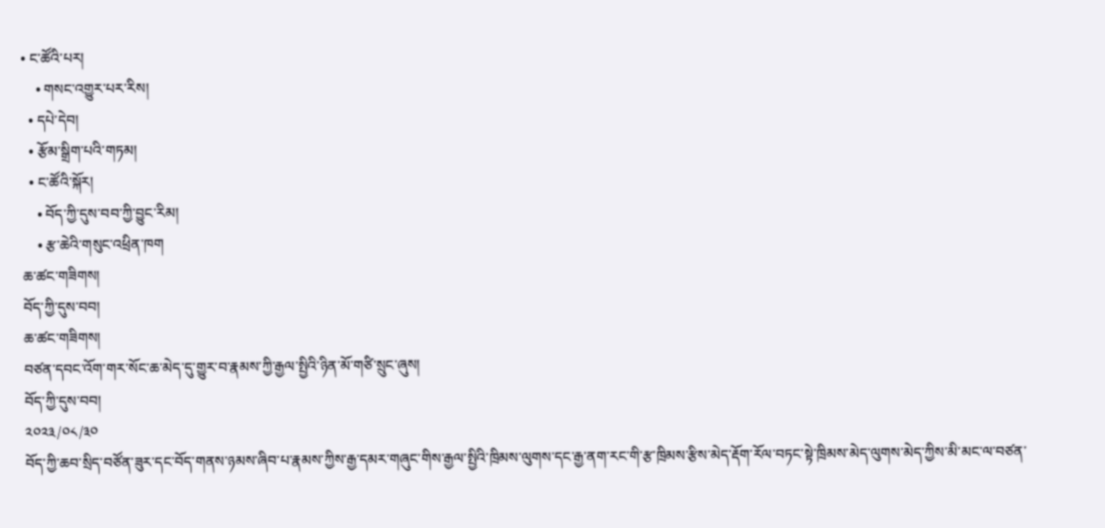• ང་ཚོའི་པར།
    • གསང་འགྱུར་པར་རིས།
  • དཔེ་དེབ།
  • རྩོམ་སྒྲིག་པའི་གཏམ།
  • ང་ཚོའི་སྐོར།
    • བོད་ཀྱི་དུས་བབ་ཀྱི་བྱུང་རིམ།
    • རྩ་ཆེའི་གསུང་འཕྲིན་ཁག
ཆ་ཚང་གཟིགས།
བོད་ཀྱི་དུས་བབ།
ཆ་ཚང་གཟིགས།
བཙན་དབང་འོག་གར་སོང་ཆ་མེད་དུ་གྱུར་བ་རྣམས་ཀྱི་རྒྱལ་སྤྱིའི་ཉིན་མོ་གཙི་སྲུང་ཞུས།
བོད་ཀྱི་དུས་བབ།
༢༠༢༣/༠༨/༣༠
བོད་ཀྱི་ཆབ་སྲིད་བཙོན་ཟུར་དང་བོད་གནས་ཉམས་ཞིབ་པ་རྣམས་ཀྱིས་རྒྱ་དམར་གཞུང་གིས་རྒྱལ་སྤྱིའི་ཁྲིམས་ལུགས་དང་རྒྱ་ནག་རང་གི་རྩ་ཁྲིམས་རྩིས་མེད་རྡོག་རོལ་བཏང་སྟེ་ཁྲིམས་མེད་ལུགས་མེད་ཀྱིས་མི་མང་ལ་བཙན་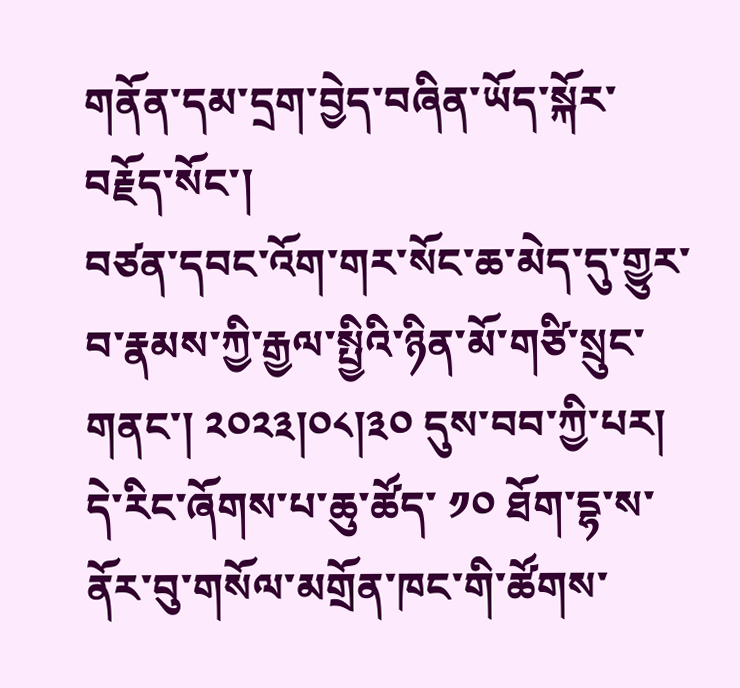གནོན་དམ་དྲག་བྱེད་བཞིན་ཡོད་སྐོར་བརྗོད་སོང་།
བཙན་དབང་འོག་གར་སོང་ཆ་མེད་དུ་གྱུར་བ་རྣམས་ཀྱི་རྒྱལ་སྤྱིའི་ཉིན་མོ་གཙི་སྲུང་གནང་། ༢༠༢༣།༠༨།༣༠ དུས་བབ་ཀྱི་པར།
དེ་རིང་ཞོགས་པ་ཆུ་ཚོད་ ༡༠ ཐོག་དྷ་ས་ནོར་བུ་གསོལ་མགྲོན་ཁང་གི་ཚོགས་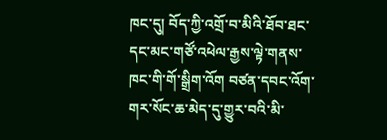ཁང་དུ། བོད་ཀྱི་འགྲོ་བ་མིའི་ཐོབ་ཐང་དང་མང་གཙོ་འཕེལ་རྒྱས་ལྟེ་གནས་ཁང་གི་གོ་སྒྲིག་འོག བཙན་དབང་འོག་གར་སོང་ཆ་མེད་དུ་གྱུར་བའི་མི་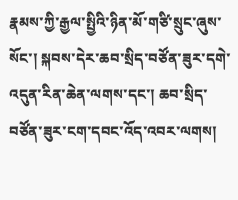རྣམས་ཀྱི་རྒྱལ་སྤྱིའི་ཉིན་མོ་གཙི་སྲུང་ཞུས་སོང་། སྐབས་དེར་ཆབ་སྲིད་བཙོན་ཟུར་དགེ་འདུན་རིན་ཆེན་ལགས་དང་། ཆབ་སྲིད་བཙོན་ཟུར་ངག་དབང་འོད་འབར་ལགས།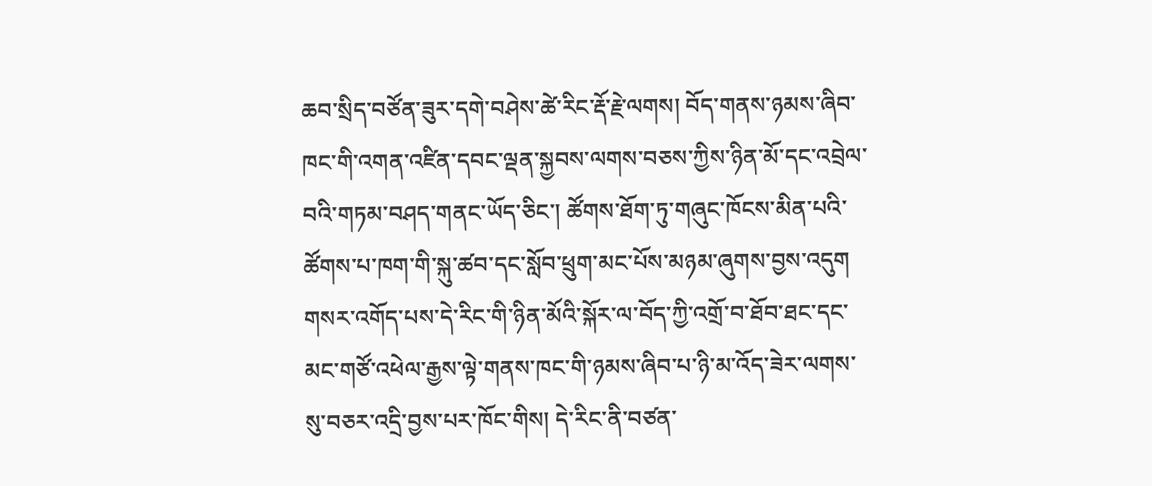ཆབ་སྲིད་བཙོན་ཟུར་དགེ་བཤེས་ཚེ་རིང་རྡོ་རྗེ་ལགས། བོད་གནས་ཉམས་ཞིབ་ཁང་གི་འགན་འཛིན་དབང་ལྡན་སྐྱབས་ལགས་བཅས་ཀྱིས་ཉིན་མོ་དང་འབྲེལ་བའི་གཏམ་བཤད་གནང་ཡོད་ཅིང་། ཚོགས་ཐོག་ཏུ་གཞུང་ཁོངས་མིན་པའི་ཚོགས་པ་ཁག་གི་སྐུ་ཚབ་དང་སློབ་ཕྲུག་མང་པོས་མཉམ་ཞུགས་བྱས་འདུག
གསར་འགོད་པས་དེ་རིང་གི་ཉིན་མོའི་སྐོར་ལ་བོད་ཀྱི་འགྲོ་བ་ཐོབ་ཐང་དང་མང་གཙོ་འཕེལ་རྒྱས་ལྟེ་གནས་ཁང་གི་ཉམས་ཞིབ་པ་ཉི་མ་འོད་ཟེར་ལགས་སུ་བཅར་འདྲི་བྱས་པར་ཁོང་གིས། དེ་རིང་ནི་བཙན་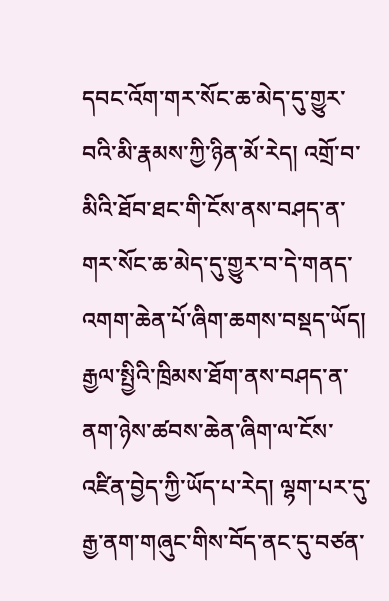དབང་འོག་གར་སོང་ཆ་མེད་དུ་གྱུར་བའི་མི་རྣམས་ཀྱི་ཉིན་མོ་རེད། འགྲོ་བ་མིའི་ཐོབ་ཐང་གི་ངོས་ནས་བཤད་ན་གར་སོང་ཆ་མེད་དུ་གྱུར་བ་དེ་གནད་འགག་ཆེན་པོ་ཞིག་ཆགས་བསྡད་ཡོད། རྒྱལ་སྤྱིའི་ཁྲིམས་ཐོག་ནས་བཤད་ན་ནག་ཉེས་ཚབས་ཆེན་ཞིག་ལ་ངོས་འཛིན་བྱེད་ཀྱི་ཡོད་པ་རེད། ལྷག་པར་དུ་རྒྱ་ནག་གཞུང་གིས་བོད་ནང་དུ་བཙན་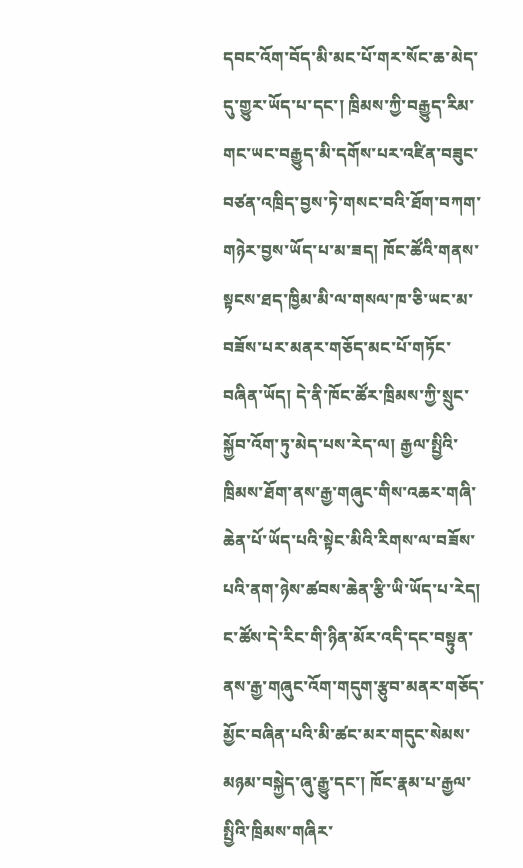དབང་འོག་བོད་མི་མང་པོ་གར་སོང་ཆ་མེད་དུ་གྱུར་ཡོད་པ་དང་། ཁྲིམས་ཀྱི་བརྒྱུད་རིམ་གང་ཡང་བརྒྱུད་མི་དགོས་པར་འཛིན་བཟུང་བཙན་འཁྲིད་བྱས་ཏེ་གསང་བའི་ཐོག་བཀག་གཉེར་བྱས་ཡོད་པ་མ་ཟད། ཁོང་ཚོའི་གནས་སྟངས་ཐད་ཁྱིམ་མི་ལ་གསལ་ཁ་ཅི་ཡང་མ་བཟོས་པར་མནར་གཅོད་མང་པོ་གཏོང་བཞིན་ཡོད། དེ་ནི་ཁོང་ཚོར་ཁྲིམས་ཀྱི་སྲུང་སྐྱོབ་འོག་ཏུ་མེད་པས་རེད་ལ། རྒྱལ་སྤྱིའི་ཁྲིམས་ཐོག་ནས་རྒྱ་གཞུང་གིས་འཆར་གཞི་ཆེན་པོ་ཡོད་པའི་སྟེང་མིའི་རིགས་ལ་བཟོས་པའི་ནག་ཉེས་ཚབས་ཆེན་རྩི་ཡི་ཡོད་པ་རེད། ང་ཚོས་དེ་རིང་གི་ཉིན་མོར་འདི་དང་བསྟུན་ནས་རྒྱ་གཞུང་འོག་གདུག་རྩུབ་མནར་གཅོད་མྱོང་བཞིན་པའི་མི་ཚང་མར་གདུང་སེམས་མཉམ་བསྐྱེད་ཞུ་རྒྱུ་དང་། ཁོང་རྣམ་པ་རྒྱལ་སྤྱིའི་ཁྲིམས་གཞིར་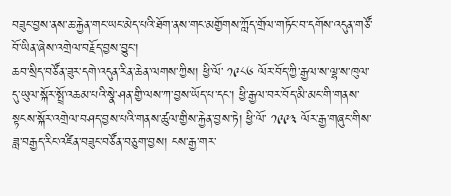བཟུང་བྱས་ནས་ཆ་རྐྱེན་གང་ཡང་མེད་པའི་ཐོག་ནས་གང་མགྱོགས་ཀློད་གྲོལ་གཏོང་བ་དགོས་འདུན་གཙོ་བོ་ཡིན་ཞེས་འགྲེལ་བརྗོད་བྱས་བྱུང་།
ཆབ་སྲིད་བཙོན་ཟུར་དགེ་འདུན་རིན་ཆེན་ལགས་ཀྱིས། ཕྱི་ལོ་ ༡༩༨༦ ལོར་བོད་ཀྱི་རྒྱལ་ས་ལྷ་ས་ཁུལ་དུ་ཡུལ་སྐོར་སྤྲོ་འཆམ་པའི་སྣེ་ཤན་གྱི་ལས་ཀ་བྱས་ཡོད་པ་དང་། ཕྱི་རྒྱལ་བར་བོད་མི་མང་གི་གནས་སྟངས་སྐོར་འགྲེལ་བཤད་བྱས་པའི་གནས་ཚུལ་གྱིས་རྐྱེན་བྱས་ཏེ། ཕྱི་ལོ་ ༡༩༩༣ ལོར་རྒྱ་གཞུང་གིས་ཟླ་བརྒྱད་རིང་འཛིན་བཟུང་བཙོན་བཅུག་བྱས། ངས་རྒྱ་གར་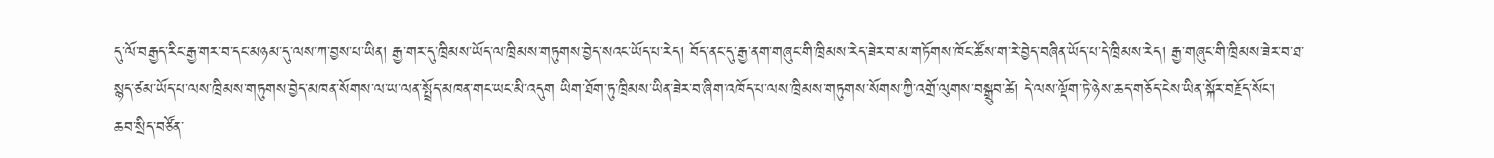དུ་ལོ་བརྒྱད་རིང་རྒྱ་གར་བ་དང་མཉམ་དུ་ལས་ཀ་བྱས་པ་ཡིན། རྒྱ་གར་དུ་ཁྲིམས་ཡོད་ལ་ཁྲིམས་གཏུགས་བྱེད་སའང་ཡོད་པ་རེད། བོད་ནང་དུ་རྒྱ་ནག་གཞུང་གི་ཁྲིམས་རེད་ཟེར་བ་མ་གཏོགས་ཁོང་ཚོས་ག་རེ་བྱེད་བཞིན་ཡོད་པ་དེ་ཁྲིམས་རེད། རྒྱ་གཞུང་གི་ཁྲིམས་ཟེར་བ་ཐ་སྙད་ཙམ་ཡོད་པ་ལས་ཁྲིམས་གཏུགས་བྱེད་མཁན་སོགས་ལ་ཡ་ལན་སྤྲོད་མཁན་གང་ཡང་མི་འདུག ཡིག་ཐོག་ཏུ་ཁྲིམས་ཡིན་ཟེར་བ་ཞིག་འཁོད་པ་ལས་ཁྲིམས་གཏུགས་སོགས་ཀྱི་འགྲོ་ལུགས་བསྒྲུབ་ཚེ། དེ་ལས་ལྡོག་ཏེ་ཉེས་ཆད་གཅོད་ངེས་ཡིན་སྐོར་བརྗོད་སོང་།
ཆབ་སྲིད་བཙོན་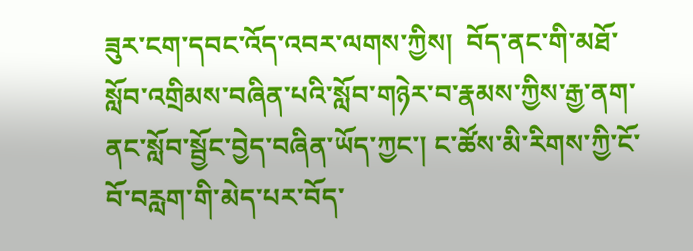ཟུར་ངག་དབང་འོད་འབར་ལགས་ཀྱིས།  བོད་ནང་གི་མཐོ་སློབ་འགྲིམས་བཞིན་པའི་སློབ་གཉེར་བ་རྣམས་ཀྱིས་རྒྱ་ནག་ནང་སློབ་སྦྱོང་བྱེད་བཞིན་ཡོད་ཀྱང་། ང་ཚོས་མི་རིགས་ཀྱི་ངོ་བོ་བརླག་གི་མེད་པར་བོད་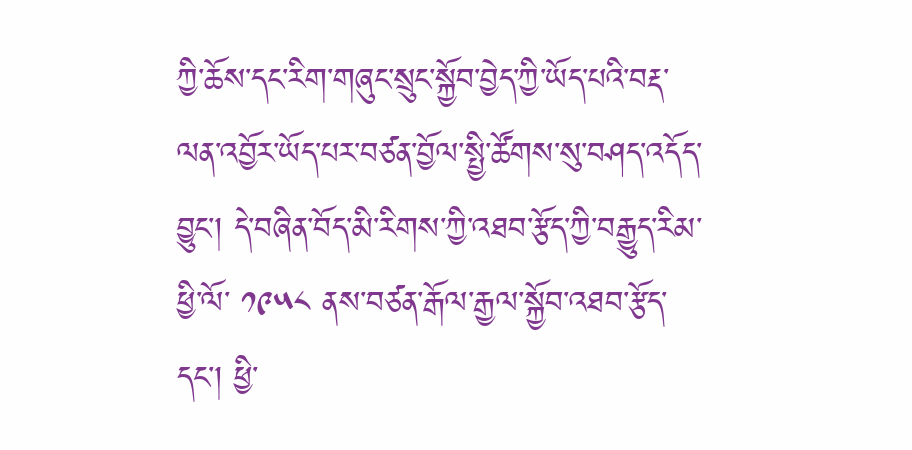ཀྱི་ཆོས་དང་རིག་གཞུང་སྲུང་སྐྱོབ་བྱེད་ཀྱི་ཡོད་པའི་བརྡ་ལན་འབྱོར་ཡོད་པར་བཙན་བྱོལ་སྤྱི་ཚོགས་སུ་བཤད་འདོད་བྱུང་། དེ་བཞིན་བོད་མི་རིགས་ཀྱི་འཐབ་རྩོད་ཀྱི་བརྒྱུད་རིམ་ཕྱི་ལོ་ ༡༩༥༨ ནས་བཙན་རྒོལ་རྒྱལ་སྐྱོབ་འཐབ་རྩོད་དང་། ཕྱི་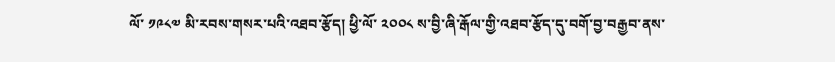ལོ་ ༡༩༨༧ མི་རབས་གསར་པའི་འཐབ་རྩོད། ཕྱི་ལོ་ ༢༠༠༨ ས་བྱི་ཞི་རྒོལ་གྱི་འཐབ་རྩོད་དུ་བགོ་བྱ་བརྒྱབ་ནས་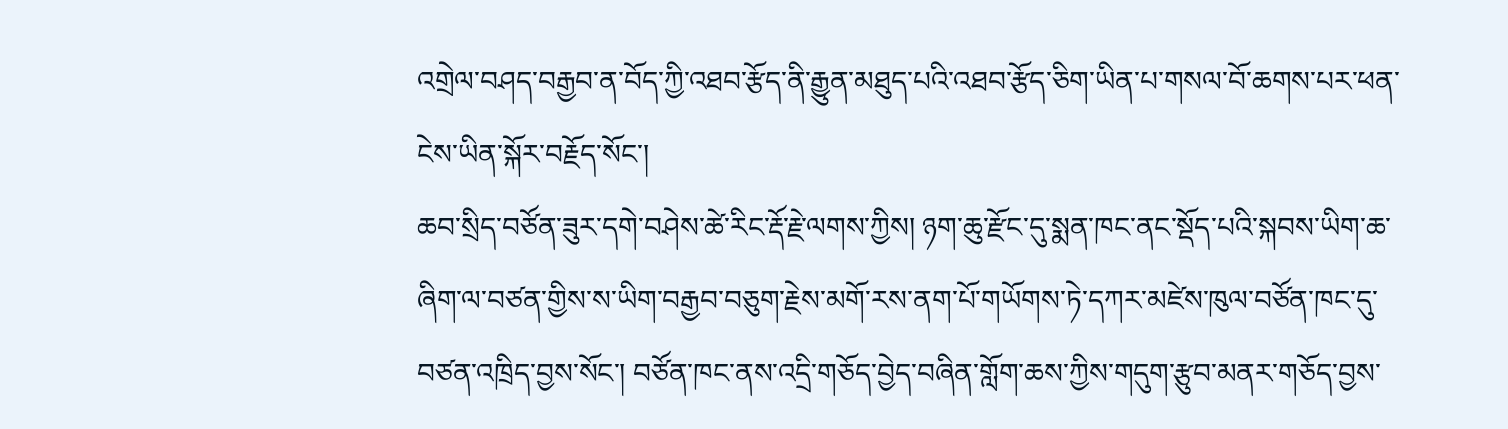འགྲེལ་བཤད་བརྒྱབ་ན་བོད་ཀྱི་འཐབ་རྩོད་ནི་རྒྱུན་མཐུད་པའི་འཐབ་རྩོད་ཅིག་ཡིན་པ་གསལ་བོ་ཆགས་པར་ཕན་ངེས་ཡིན་སྐོར་བརྗོད་སོང་།
ཆབ་སྲིད་བཙོན་ཟུར་དགེ་བཤེས་ཚེ་རིང་རྡོ་རྗེ་ལགས་ཀྱིས། ཉག་ཆུ་རྫོང་དུ་སྨན་ཁང་ནང་སྡོད་པའི་སྐབས་ཡིག་ཆ་ཞིག་ལ་བཙན་གྱིས་ས་ཡིག་བརྒྱབ་བཅུག་རྗེས་མགོ་རས་ནག་པོ་གཡོགས་ཏེ་དཀར་མཛེས་ཁུལ་བཙོན་ཁང་དུ་བཙན་འཁྲིད་བྱས་སོང་། བཙོན་ཁང་ནས་འདྲི་གཅོད་བྱེད་བཞིན་གློག་ཆས་ཀྱིས་གདུག་རྩུབ་མནར་གཅོད་བྱས་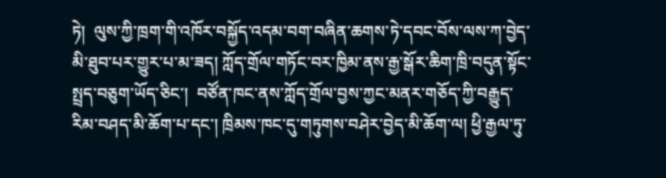ཏེ།  ལུས་ཀྱི་ཁྲག་གི་འཁོར་བསྐྱོད་འདམ་བག་བཞིན་ཆགས་ཏེ་དབང་བོས་ལས་ཀ་བྱེད་མི་ཐུབ་པར་གྱུར་པ་མ་ཟད། ཀློད་གྲོལ་གཏོང་བར་ཁྱིམ་ནས་རྒྱ་སྒོར་ཆིག་ཁྲི་བདུན་སྟོང་སྤྲད་བཅུག་ཡོད་ཅིང་།  བཙོན་ཁང་ནས་ཀློད་གྲོལ་བྱས་ཀྱང་མནར་གཅོད་ཀྱི་བརྒྱུད་རིམ་བཤད་མི་ཆོག་པ་དང་། ཁྲིམས་ཁང་དུ་གཏུགས་བཤེར་བྱེད་མི་ཆོག་ལ། ཕྱི་རྒྱལ་ཏུ་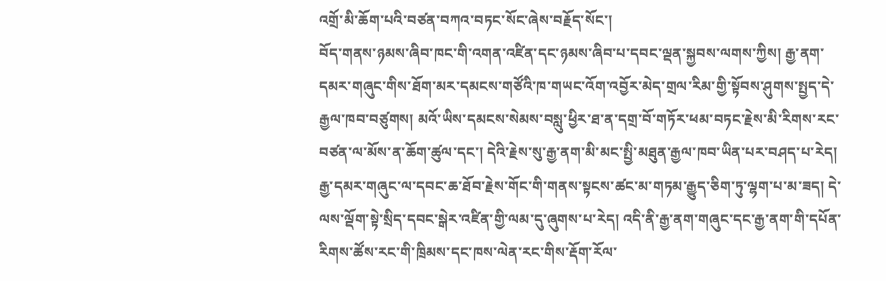འགྲོ་མི་ཆོག་པའི་བཙན་བཀའ་བཏང་སོང་ཞེས་བརྗོད་སོང་།
བོད་གནས་ཉམས་ཞིབ་ཁང་གི་འགན་འཛིན་དང་ཉམས་ཞིབ་པ་དབང་ལྡན་སྐྱབས་ལགས་ཀྱིས། རྒྱ་ནག་དམར་གཞུང་གིས་ཐོག་མར་དམངས་གཙོའི་ཁ་གཡང་འོག་འབྱོར་མེད་གྲལ་རིམ་གྱི་སྟོབས་ཤུགས་སྤྱད་དེ་རྒྱལ་ཁབ་བཙུགས། མའོ་ཡིས་དམངས་སེམས་བསླུ་ཕྱིར་ཐ་ན་དགྲ་བོ་གཏོར་ཕམ་བཏང་རྗེས་མི་རིགས་རང་བཙན་ལ་མོས་ན་ཆོག་ཚུལ་དང་། དེའི་རྗེས་སུ་རྒྱ་ནག་མི་མང་སྤྱི་མཐུན་རྒྱལ་ཁབ་ཡིན་པར་བཤད་པ་རེད། རྒྱ་དམར་གཞུང་ལ་དབང་ཆ་ཐོབ་རྗེས་གོང་གི་གནས་སྟངས་ཚང་མ་གཏམ་རྒྱུད་ཅིག་ཏུ་ལྷག་པ་མ་ཟད། དེ་ལས་ལྡོག་སྟེ་སྲིད་དབང་སྒེར་འཛིན་གྱི་ལམ་དུ་ཞུགས་པ་རེད། འདི་ནི་རྒྱ་ནག་གཞུང་དང་རྒྱ་ནག་གི་དཔོན་རིགས་ཚོས་རང་གི་ཁྲིམས་དང་ཁས་ལེན་རང་གིས་རྡོག་རོལ་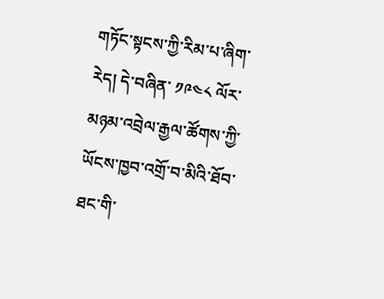གཏོང་སྟངས་ཀྱི་རིམ་པ་ཞིག་རེད། དེ་བཞིན་ ༡༩༤༨ ལོར་མཉམ་འབྲེལ་རྒྱལ་ཚོགས་ཀྱི་ཡོངས་ཁྱབ་འགྲོ་བ་མིའི་ཐོབ་ཐང་གི་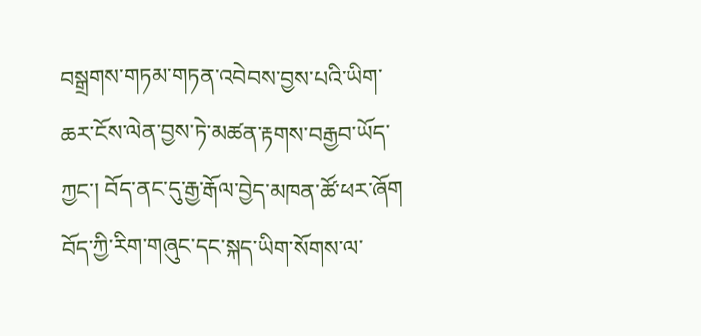བསྒྲགས་གཏམ་གཏན་འབེབས་བྱས་པའི་ཡིག་ཆར་ངོས་ལེན་བྱས་ཏེ་མཚན་རྟགས་བརྒྱབ་ཡོད་ཀྱང་། བོད་ནང་དུ་རྒྱ་རྒོལ་བྱེད་མཁན་ཚོ་ཕར་ཞོག བོད་ཀྱི་རིག་གཞུང་དང་སྐད་ཡིག་སོགས་ལ་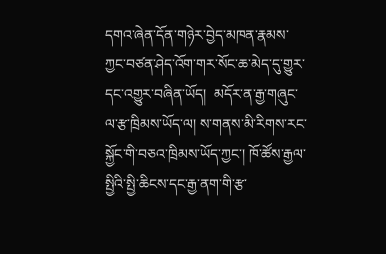དགའ་ཞེན་དོན་གཉེར་བྱེད་མཁན་རྣམས་ཀྱང་བཙན་ཤེད་འོག་གར་སོང་ཆ་མེད་དུ་གྱུར་དང་འགྱུར་བཞིན་ཡོད།  མདོར་ན་རྒྱ་གཞུང་ལ་རྩ་ཁྲིམས་ཡོད་ལ། ས་གནས་མི་རིགས་རང་སྐྱོང་གི་བཅའ་ཁྲིམས་ཡོད་ཀྱང་། ཁོ་ཚོས་རྒྱལ་སྤྱིའི་སྤྱི་ཆིངས་དང་རྒྱ་ནག་གི་རྩ་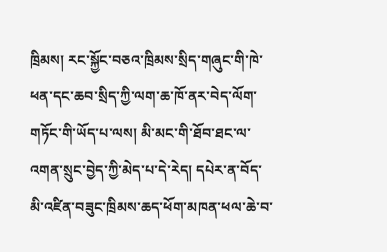ཁྲིམས། རང་སྐྱོང་བཅའ་ཁྲིམས་སྲིད་གཞུང་གི་ཁེ་ཕན་དང་ཆབ་སྲིད་ཀྱི་ལག་ཆ་ཁོ་ནར་བེད་ལོག་གཏོང་གི་ཡོད་པ་ལས། མི་མང་གི་ཐོབ་ཐང་ལ་འགན་སྲུང་བྱེད་ཀྱི་མེད་པ་དེ་རེད། དཔེར་ན་བོད་མི་འཛིན་བཟུང་ཁྲིམས་ཆད་ཕོག་མཁན་ཕལ་ཆེ་བ་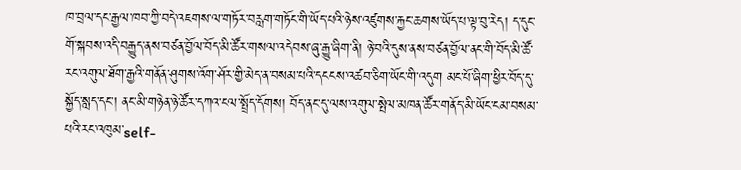ཁ་བྲལ་དང་རྒྱལ་ཁབ་ཀྱི་བདེ་འཇགས་ལ་གཏོར་བརླག་གཏོང་གི་ཡོད་པའི་ཉེས་འཛུགས་རྐྱང་ཆགས་ཡོད་པ་ལྟ་བུ་རེད། ད་དུང་གོ་སྐབས་འདི་བརྒྱུད་ནས་བཙན་བྱོལ་བོད་མི་ཚོར་གསལ་འདེབས་ཞུ་རྒྱུ་ཞིག་ནི། ཉེ་བའི་དུས་ནས་བཙན་བྱོལ་ནང་གི་བོད་མི་ཚོ་རང་འགུལ་ཐོག་རྒྱའི་གནོན་ཤུགས་འོག་ཤོར་གྱི་མེད་ན་བསམ་པའི་དངངས་འཚབ་ཅིག་ཡོང་གི་འདུག མང་པོ་ཞིག་ཕྱིར་བོད་དུ་སྐྱོད་སླད་དང་། ནང་མི་གཉེན་ཉེ་ཚོར་དཀའ་ངལ་སྤྲོད་དོགས། བོད་ནང་དུ་ལས་འགུལ་སྤེལ་མཁན་ཚོར་གནོད་མི་ཡོང་ངམ་བསམ་པའི་རང་འཁུམ་self-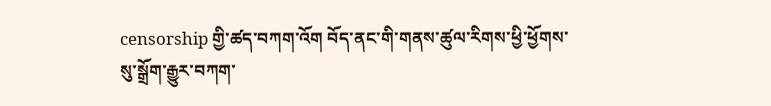censorship གྱི་ཚད་བཀག་འོག བོད་ནང་གི་གནས་ཚུལ་རིགས་ཕྱི་ཕྱོགས་སུ་སྒྲོག་རྒྱུར་བཀག་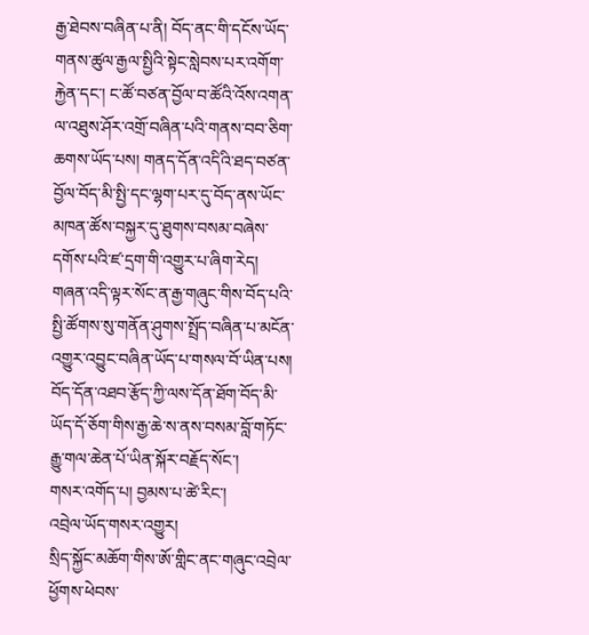རྒྱ་ཐེབས་བཞིན་པ་ནི། བོད་ནང་གི་དངོས་ཡོད་གནས་ཚུལ་རྒྱལ་སྤྱིའི་སྟེང་སླེབས་པར་འགོག་རྐྱེན་དང་། ང་ཚོ་བཙན་བྱོལ་བ་ཚོའི་འོས་འགན་ལ་འཐུས་ཤོར་འགྲོ་བཞིན་པའི་གནས་བབ་ཅིག་ཆགས་ཡོད་པས། གནད་དོན་འདིའི་ཐད་བཙན་བྱོལ་བོད་མི་སྤྱི་དང་ལྷག་པར་དུ་བོད་ནས་ཡོང་མཁན་ཚོས་བསྐྱར་དུ་ཐུགས་བསམ་བཞེས་དགོས་པའི་ཛ་དྲག་གི་འགྱུར་པ་ཞིག་རེད། གཞན་འདི་ལྟར་སོང་ན་རྒྱ་གཞུང་གིས་བོད་པའི་སྤྱི་ཚོགས་སུ་གནོན་ཤུགས་སྤྲོད་བཞིན་པ་མངོན་འགྱུར་འབྱུང་བཞིན་ཡོད་པ་གསལ་བོ་ཡིན་པས། བོད་དོན་འཐབ་རྩོད་ཀྱི་ལས་དོན་ཐོག་བོད་མི་ཡོད་དོ་ཅོག་གིས་རྒྱ་ཆེ་ས་ནས་བསམ་བློ་གཏོང་རྒྱུ་གལ་ཆེན་པོ་ཡིན་སྐོར་བརྗོད་སོང་།
གསར་འགོད་པ། བྱམས་པ་ཚེ་རིང་།
འབྲེལ་ཡོད་གསར་འགྱུར།
སྲིད་སྐྱོང་མཆོག་གིས་ཨོ་གླིང་ནང་གཞུང་འབྲེལ་ཕྱོགས་ཕེབས་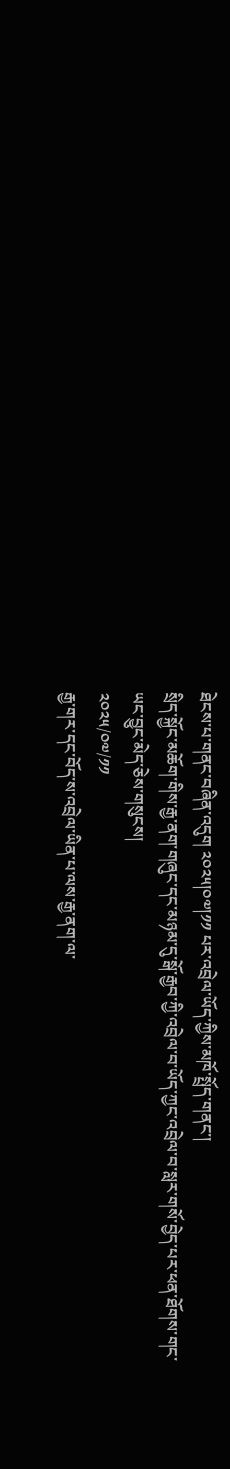ཐེངས་པ་གནང་བཞིན་འདུག ༢༠༢༥།༠༧།༡༡ པར་འབྲེལ་ཡོད་ཀྱིས་མཁོ་སྤྲོད་གནང་།
སྲིད་སྐྱོང་མཆོག་གིས་རྒྱ་ནག་གཞུང་དང་མཉམ་དུ་སྒོ་རྒྱབ་ཀྱི་འབྲེལ་བ་ཡོད་ཀྱང་འབྲེལ་བ་སླར་གསོ་བྱེད་པར་ཕན་ཐོགས་གང་ཡང་བྱུང་མེད་ཅེས་གསུངས།
༢༠༢༥/༠༧/༡༡
རྒྱ་གར་དང་བོད་ས་འབྲེལ་ཡིན་པ་ལས་རྒྱ་ནག་ལ་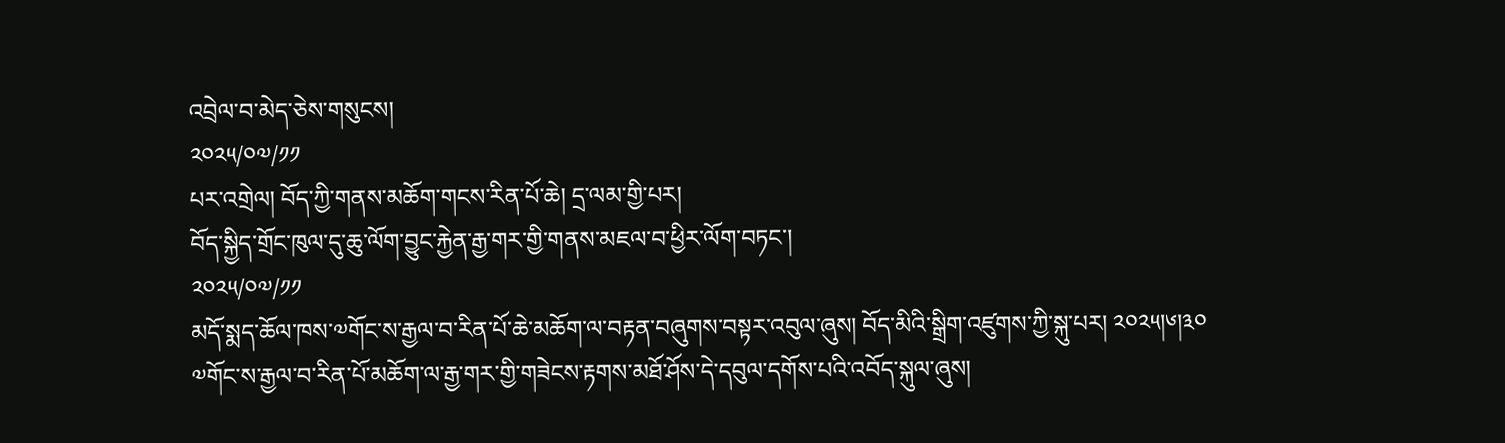འབྲེལ་བ་མེད་ཅེས་གསུངས།
༢༠༢༥/༠༧/༡༡
པར་འགྲེལ། བོད་ཀྱི་གནས་མཆོག་གངས་རིན་པོ་ཆེ། དྲ་ལམ་གྱི་པར།
བོད་སྐྱིད་གྲོང་ཁུལ་དུ་ཆུ་ལོག་བྱུང་རྐྱེན་རྒྱ་གར་གྱི་གནས་མཇལ་བ་ཕྱིར་ལོག་བཏང་།
༢༠༢༥/༠༧/༡༡
མདོ་སྨད་ཆོལ་ཁས་༧གོང་ས་རྒྱལ་བ་རིན་པོ་ཆེ་མཆོག་ལ་བརྟན་བཞུགས་བསྟར་འབུལ་ཞུས། བོད་མིའི་སྒྲིག་འཛུགས་ཀྱི་སྐུ་པར། ༢༠༢༥།༦།༣༠
༧གོང་ས་རྒྱལ་བ་རིན་པོ་མཆོག་ལ་རྒྱ་གར་གྱི་གཟེངས་རྟགས་མཐོ་ཤོས་དེ་དབུལ་དགོས་པའི་འབོད་སྐུལ་ཞུས།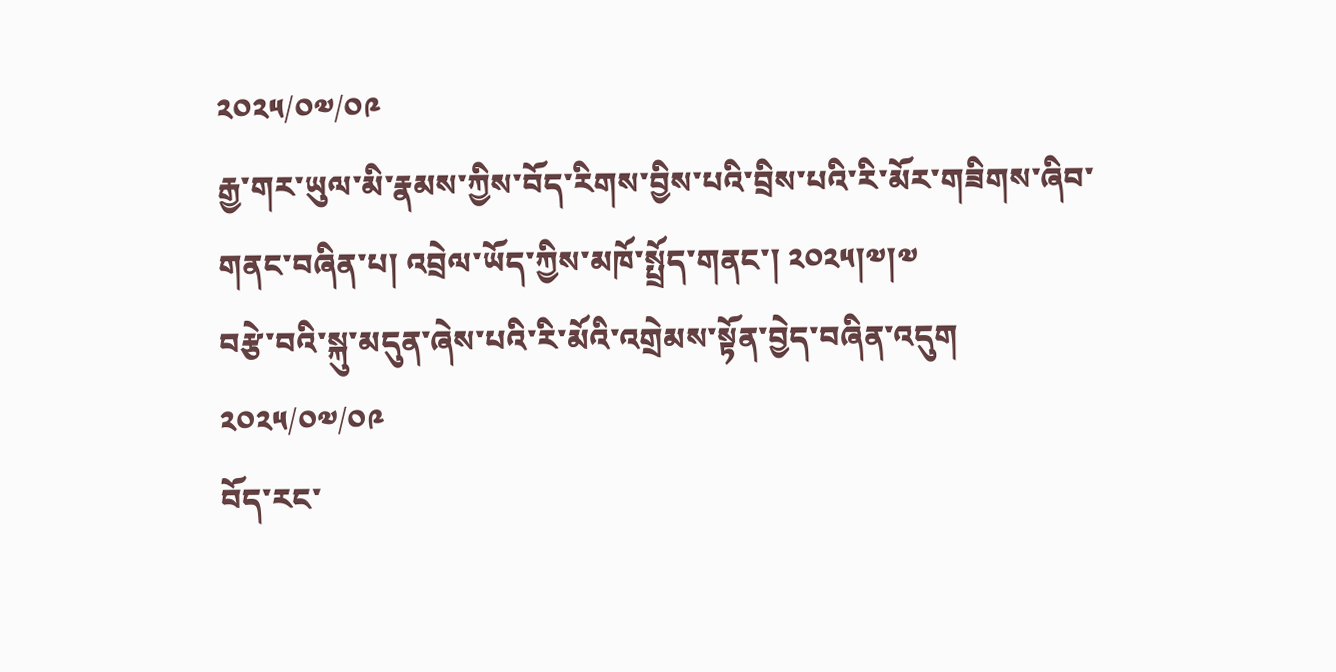༢༠༢༥/༠༧/༠༩
རྒྱ་གར་ཡུལ་མི་རྣམས་ཀྱིས་བོད་རིགས་བྱིས་པའི་བྲིས་པའི་རི་མོར་གཟིགས་ཞིབ་གནང་བཞིན་པ། འབྲེལ་ཡོད་ཀྱིས་མཁོ་སྤྲོད་གནང་། ༢༠༢༥།༧།༧
བརྩེ་བའི་སྐུ་མདུན་ཞེས་པའི་རི་མོའི་འགྲེམས་སྟོན་བྱེད་བཞིན་འདུག
༢༠༢༥/༠༧/༠༩
བོད་རང་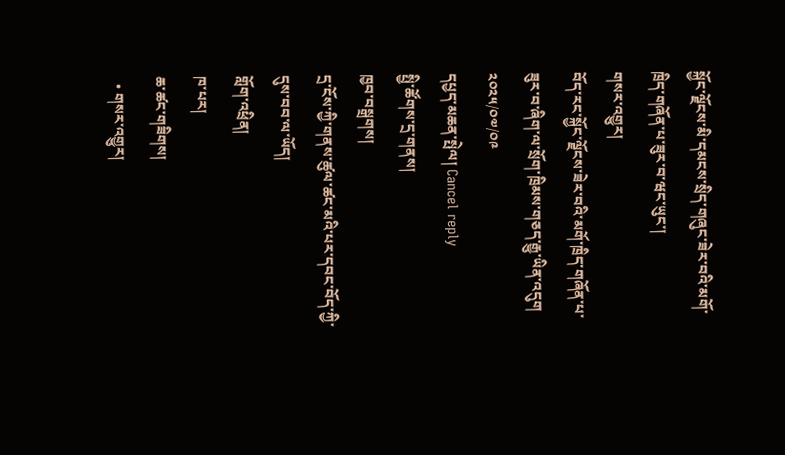སྐྱོང་ལྗོངས་མི་དམངས་སྲིད་གཞུང་ཟེར་བའི་མགོ་ཁྲིད་གཞོན་པ་ཟུར་བ་ཝང་ཡུང་།
གསར་འགྱུར།
བོད་རང་སྐྱོང་ལྗོངས་ཟེར་བའི་མགོ་ཁྲིད་གཞོན་པ་ཟུར་བ་ཞིག་ལ་སྲོག་ཁྲིམས་གཅད་རྒྱུ་ཡིན་འདུག
༢༠༢༥/༠༧/༠༩
དཔྱད་མཆན་སྤེལ། Cancel reply
སྤྱི་ཚོགས་དྲ་གནས།
ཁྱབ་བསྒྲགས།
དྲ་ངོས་ཀྱི་གནས་ཚུལ་ཚང་མའི་པར་དབང་བོད་ཀྱི་དུས་བབ་ལ་ཡོད།
གློག་འཕྲིན།
ཁ་པར།
ཆ་ཚང་གཟིགས།
  • གསར་འགྱུར།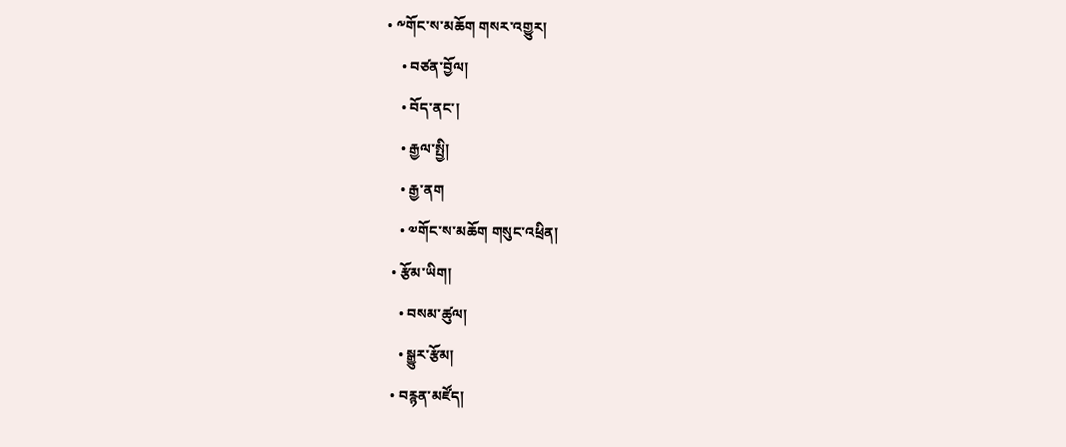• ༸གོང་ས་མཆོག གསར་འགྱུར།
    • བཙན་བྱོལ།
    • བོད་ནང་།
    • རྒྱལ་སྤྱི།
    • རྒྱ་ནག
    • ༧གོང་ས་མཆོག གསུང་འཕྲིན།
  • རྩོམ་ཡིག།
    • བསམ་ཚུལ།
    • སྒྱུར་རྩོམ།
  • བརྙན་མཛོད།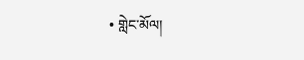• གླེང་མོལ།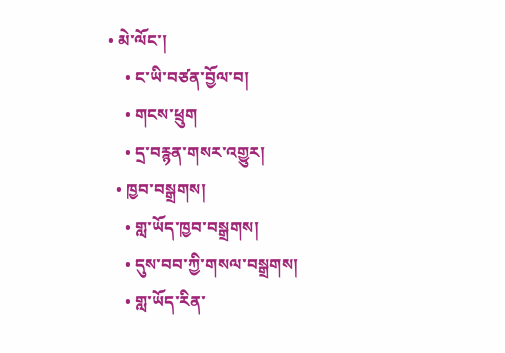• མེ་ལོང་།
    • ང་ཡི་བཙན་བྱོལ་བ།
    • གངས་ཕྲུག
    • དྲ་བརྙན་གསར་འགྱུར།
  • ཁྱབ་བསྒྲགས།
    • གླ་ཡོད་ཁྱབ་བསྒྲགས།
    • དུས་བབ་ཀྱི་གསལ་བསྒྲགས།
    • གླ་ཡོད་རིན་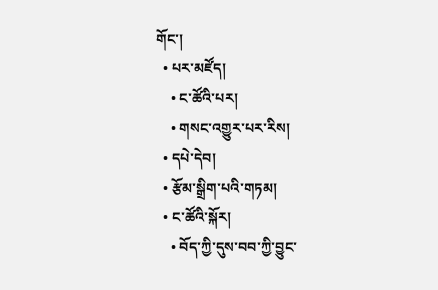གོང་།
  • པར་མཛོད།
    • ང་ཚོའི་པར།
    • གསང་འགྱུར་པར་རིས།
  • དཔེ་དེབ།
  • རྩོམ་སྒྲིག་པའི་གཏམ།
  • ང་ཚོའི་སྐོར།
    • བོད་ཀྱི་དུས་བབ་ཀྱི་བྱུང་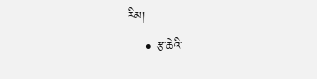རིམ།
    • རྩ་ཆེའི་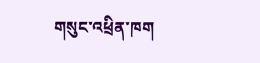གསུང་འཕྲིན་ཁག